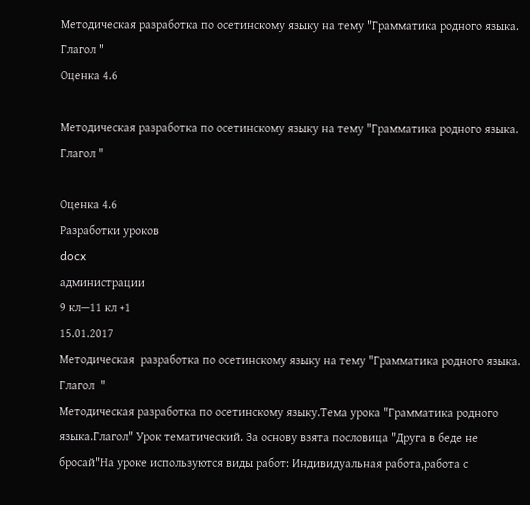Методическая разработка по осетинскому языку на тему "Грамматика родного языка. Глагол "
Оценка 4.6

Методическая разработка по осетинскому языку на тему "Грамматика родного языка. Глагол "

Оценка 4.6
Разработки уроков
docx
администрации
9 кл—11 кл +1
15.01.2017
Методическая  разработка по осетинскому языку на тему "Грамматика родного языка. Глагол  "
Методическая разработка по осетинскому языку.Тема урока "Грамматика родного языка.Глагол" Урок тематический. За основу взята пословица "Друга в беде не бросай"На уроке используются виды работ: Индивидуальная работа,работа с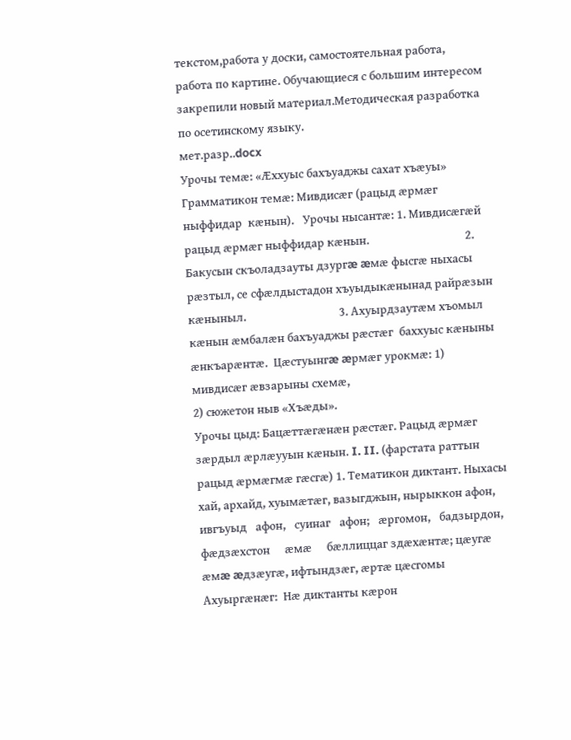текстом,работа у доски, самостоятельная работа, работа по картине. Обучающиеся с большим интересом закрепили новый материал.Методическая разработка по осетинскому языку.
мет.разр..docx
Урочы темæ: «Æххуыс бахъуаджы сахат хъæуы»                        Грамматикон темæ: Мивдисæг (рацыд æрмæг ныффидар  кæнын).   Урочы нысантæ: 1. Мивдисæгæй рацыд æрмæг ныффидар кæнын.                                2. Бакусын скъоладзауты дзургæ æмæ фысгæ ныхасы рæзтыл, се сфæлдыстадон хъуыдыкæнынад райрæзын кæныныл.                               3. Ахуырдзаутæм хъомыл кæнын æмбалæн бахъуаджы рæстæг  баххуыс кæныны æнкъарæнтæ.  Цæстуынгæ æрмæг урокмæ: 1) мивдисæг æвзарыны схемæ,                                                   2) сюжетон ныв «Хъæды».                                                  Урочы цыд: Бацæттæгæнæн рæстæг. Рацыд æрмæг зæрдыл æрлæууын кæнын. I. II. (фарстата раттын рацыд æрмæгмæ гæсгæ) 1. Тематикон диктант. Ныхасы хай, архайд, хуымæтæг, вазыгджын, нырыккон афон, ивгъуыд   афон,   суинаг   афон;   æргомон,   бадзырдон,   фæдзæхстон     æмæ     бæллиццаг здæхæнтæ; цæугæ æмæ æдзæугæ, ифтындзæг, æртæ цæсгомы      Ахуыргæнæг:  Нæ диктанты кæрон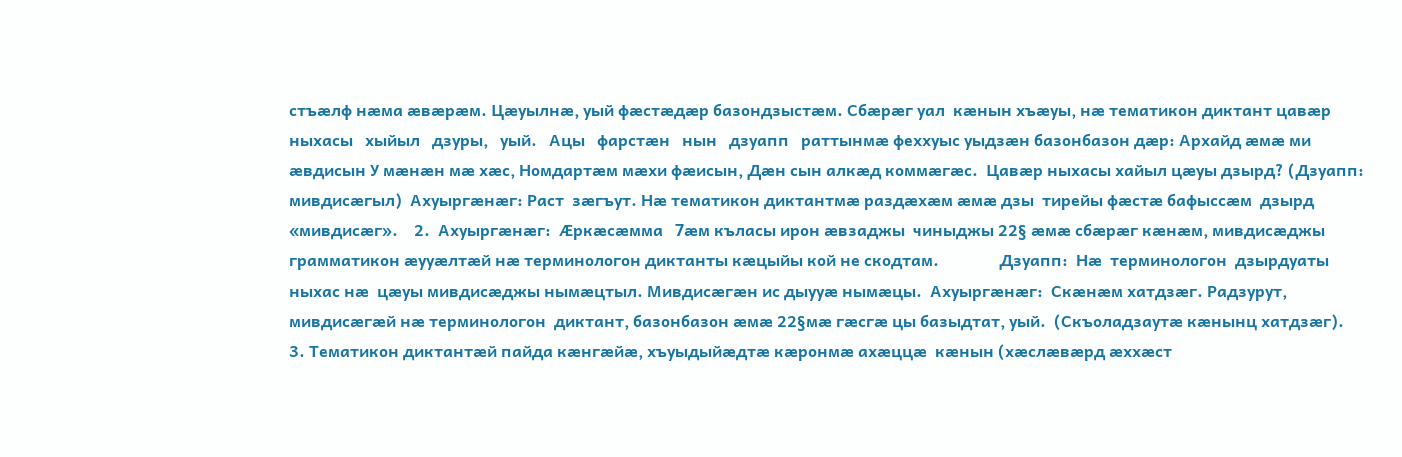стъæлф нæма æвæрæм. Цæуылнæ, уый фæстæдæр базондзыстæм. Сбæрæг уал  кæнын хъæуы, нæ тематикон диктант цавæр   ныхасы   хыйыл   дзуры,   уый.   Ацы   фарстæн   нын   дзуапп   раттынмæ феххуыс уыдзæн базонбазон дæр: Архайд æмæ ми æвдисын У мæнæн мæ хæс, Номдартæм мæхи фæисын, Дæн сын алкæд коммæгæс.  Цавæр ныхасы хайыл цæуы дзырд? (Дзуапп: мивдисæгыл)  Ахуыргæнæг: Раст  зæгъут. Нæ тематикон диктантмæ раздæхæм æмæ дзы  тирейы фæстæ бафыссæм  дзырд «мивдисæг».    2.  Ахуыргæнæг:  Æркæсæмма   7æм къласы ирон æвзаджы  чиныджы 22§ æмæ сбæрæг кæнæм, мивдисæджы грамматикон æууæлтæй нæ терминологон диктанты кæцыйы кой не скодтам.               Дзуапп:  Нæ  терминологон  дзырдуаты  ныхас нæ  цæуы мивдисæджы нымæцтыл. Мивдисæгæн ис дыууæ нымæцы.  Ахуыргæнæг:  Скæнæм хатдзæг. Радзурут, мивдисæгæй нæ терминологон  диктант, базонбазон æмæ 22§мæ гæсгæ цы базыдтат, уый.  (Скъоладзаутæ кæнынц хатдзæг).       3. Тематикон диктантæй пайда кæнгæйæ, хъуыдыйæдтæ кæронмæ ахæццæ  кæнын (хæслæвæрд æххæст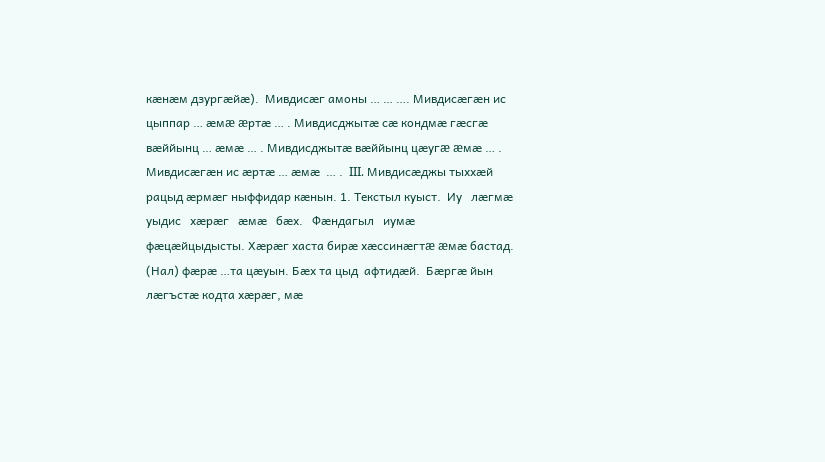кæнæм дзургæйæ).  Мивдисæг амоны … … …. Мивдисæгæн ис цыппар … æмæ æртæ … . Мивдисджытæ сæ кондмæ гæсгæ вæййынц … æмæ … . Мивдисджытæ вæййынц цæугæ æмæ … . Мивдисæгæн ис æртæ … æмæ  … .  III. Мивдисæджы тыххæй рацыд æрмæг ныффидар кæнын. 1. Текстыл куыст.  Иу   лæгмæ   уыдис   хæрæг   æмæ   бæх.   Фæндагыл   иумæ   фæцæйцыдысты. Хæрæг хаста бирæ хæссинæгтæ æмæ бастад. (Нал) фæрæ …та цæуын. Бæх та цыд  афтидæй.  Бæргæ йын лæгъстæ кодта хæрæг, мæ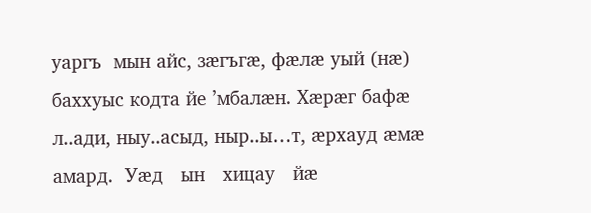уаргъ  мын айс, зæгъгæ, фæлæ уый (нæ) баххуыс кодта йе ’мбалæн. Хæрæг бафæ л..ади, ныу..асыд, ныр..ы…т, æрхауд æмæ амард.  Уæд   ын   хицау   йæ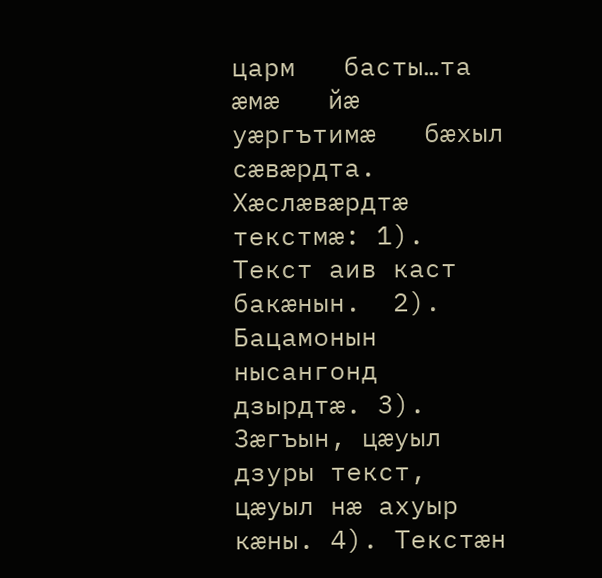царм   басты…та   æмæ   йæ   уæргътимæ   бæхыл сæвæрдта.  Хæслæвæрдтæ текстмæ: 1). Текст аив каст бакæнын.  2). Бацамонын нысангонд дзырдтæ. 3). Зæгъын, цæуыл дзуры текст, цæуыл нæ ахуыр кæны. 4). Текстæн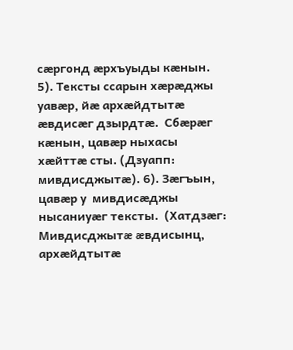сæргонд æрхъуыды кæнын. 5). Тексты ссарын хæрæджы уавæр, йæ архæйдтытæ  æвдисæг дзырдтæ.  Сбæрæг кæнын, цавæр ныхасы хæйттæ сты. (Дзуапп: мивдисджытæ). 6). Зæгъын,  цавæр у  мивдисæджы нысаниуæг тексты.  (Хатдзæг: Мивдисджытæ æвдисынц,  архæйдтытæ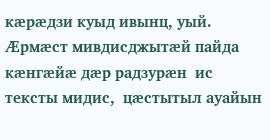кæрæдзи куыд ивынц, уый.  Æрмæст мивдисджытæй пайда кæнгæйæ дæр радзурæн  ис тексты мидис,  цæстытыл ауайын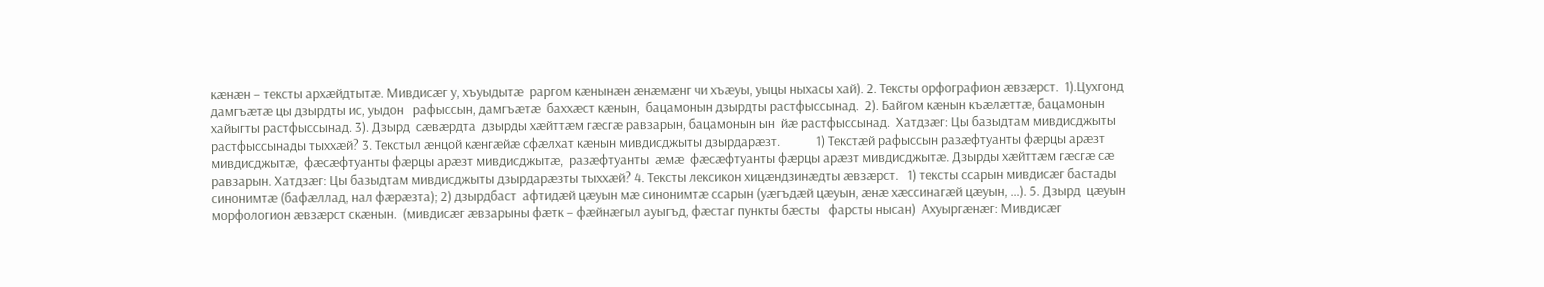кæнæн – тексты архæйдтытæ. Мивдисæг у, хъуыдытæ  раргом кæнынæн æнæмæнг чи хъæуы, уыцы ныхасы хай). 2. Тексты орфографион æвзæрст.  1).Цухгонд дамгъæтæ цы дзырдты ис, уыдон   рафыссын, дамгъæтæ  баххæст кæнын,  бацамонын дзырдты растфыссынад.  2). Байгом кæнын къæлæттæ, бацамонын хайыгты растфыссынад. 3). Дзырд  сæвæрдта  дзырды хæйттæм гæсгæ равзарын, бацамонын ын  йæ растфыссынад.  Хатдзæг: Цы базыдтам мивдисджыты растфыссынады тыххæй? 3. Текстыл æнцой кæнгæйæ сфæлхат кæнын мивдисджыты дзырдарæзт.            1) Текстæй рафыссын разæфтуанты фæрцы арæзт мивдисджытæ,  фæсæфтуанты фæрцы арæзт мивдисджытæ,  разæфтуанты  æмæ  фæсæфтуанты фæрцы арæзт мивдисджытæ. Дзырды хæйттæм гæсгæ сæ  равзарын. Хатдзæг: Цы базыдтам мивдисджыты дзырдарæзты тыххæй? 4. Тексты лексикон хицæндзинæдты æвзæрст.   1) тексты ссарын мивдисæг бастады синонимтæ (бафæллад, нал фæрæзта); 2) дзырдбаст  афтидæй цæуын мæ синонимтæ ссарын (уæгъдæй цæуын, æнæ хæссинагæй цæуын, …). 5. Дзырд  цæуын    морфологион æвзæрст скæнын.  (мивдисæг æвзарыны фæтк – фæйнæгыл ауыгъд, фæстаг пункты бæсты   фарсты нысан)  Ахуыргæнæг: Мивдисæг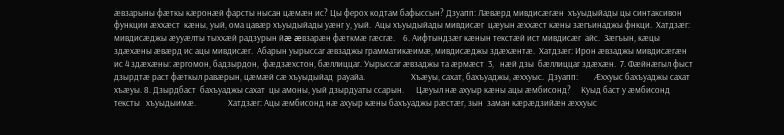æвзарыны фæткы кæронæй фарсты нысан цæмæн ис? Цы ферох кодтам бафыссын? Дзуапп: Лæвæрд мивдисæгæн  хъуыдыйады цы синтаксивон функции æххæст  кæны, уый, ома цавæр хъуыдыйады уæнг у, уый.  Ацы хъуыдыйады мивдисæг  цæуын æххæст кæны зæгъинаджы фнкци.  Хатдзæг: мивдисæджы æууæлты тыххæй радзурын йæ æвзарæн фæткмæ гæсгæ.    6. Аифтындзæг кæнын текстæй ист мивдисæг  айс.  Зæгъын, кæцы здæхæны æвæрд ис ацы мивдисæг.  Абарын уырыссаг æвзаджы грамматикæимæ, мивдисæджы здæхæнтæ.  Хатдзæг: Ирон æвзаджы мивдисæгæн ис 4 здæхæны: æргомон, бадзырдон,  фæдзæхстон, бæллиццаг. Уырыссаг æвзаджы та æрмæст  3,   нæй дзы  бæллиццаг здæхæн.  7. Фæйнæгыл фыст дзырдтæ раст фæткыл равæрын, цæмæй сæ хъуыдыйад  рауайа.                       Хъæуы, сахат, бахъуаджы, æххуыс.  Дзуапп:        Æххуыс бахъуаджы сахат хъæуы. 8. Дзырдбаст  бахъуаджы сахат  цы амоны, уый дзырдуаты ссарын.      Цæуыл нæ ахуыр кæны ацы æмбисонд?     Куыд баст у æмбисонд тексты   хъуыдыимæ.                Хатдзæг: Ацы æмбисонд нæ ахуыр кæны бахъуаджы рæстæг, зын  заман кæрæдзийæн æххуыс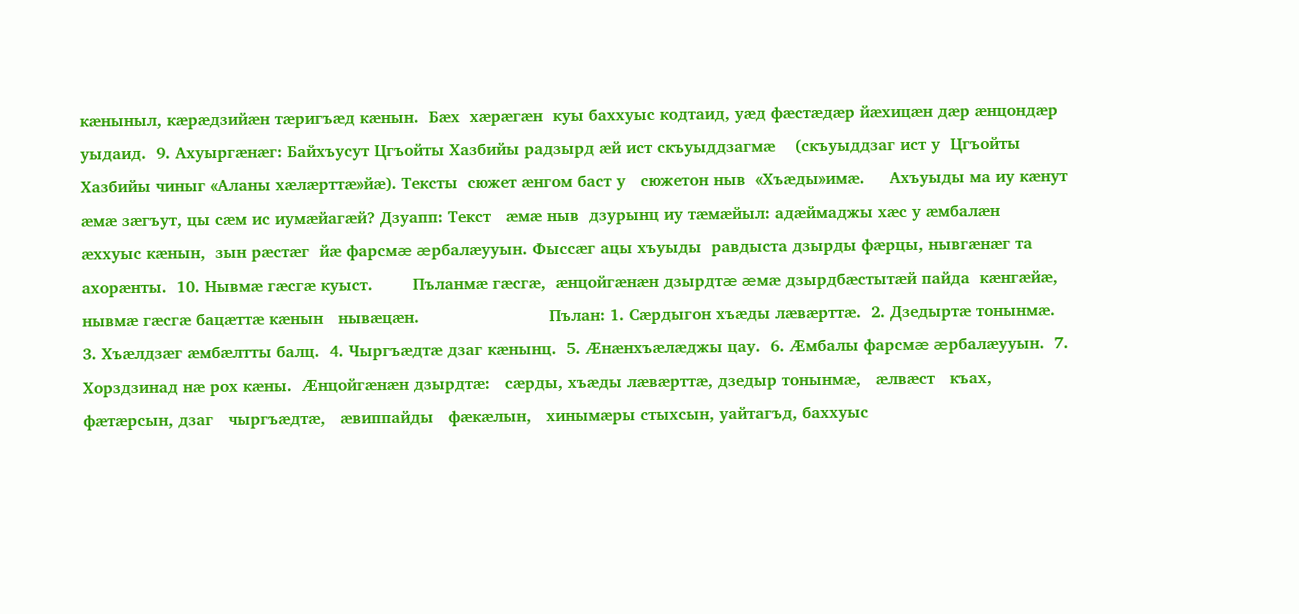кæныныл, кæрæдзийæн тæригъæд кæнын.  Бæх  хæрæгæн  куы баххуыс кодтаид, уæд фæстæдæр йæхицæн дæр æнцондæр  уыдаид.  9. Ахуыргæнæг: Байхъусут Цгъойты Хазбийы радзырд æй ист скъуыддзагмæ    (скъуыддзаг ист у  Цгъойты Хазбийы чиныг «Аланы хæлæрттæ»йæ). Тексты  сюжет æнгом баст у   сюжетон ныв  «Хъæды»имæ.     Ахъуыды ма иу кæнут  æмæ зæгъут, цы сæм ис иумæйагæй? Дзуапп: Текст   æмæ ныв  дзурынц иу тæмæйыл: адæймаджы хæс у æмбалæн     æххуыс кæнын,  зын рæстæг  йæ фарсмæ æрбалæууын. Фыссæг ацы хъуыды  равдыста дзырды фæрцы, нывгæнæг та   ахорæнты.  10. Нывмæ гæсгæ куыст.        Пъланмæ гæсгæ,  æнцойгæнæн дзырдтæ æмæ дзырдбæстытæй пайда  кæнгæйæ,  нывмæ гæсгæ бацæттæ кæнын   нывæцæн.                          Пълан: 1. Сæрдыгон хъæды лæвæрттæ.  2. Дзедыртæ тонынмæ.   3. Хъæлдзæг æмбæлтты балц.  4. Чыргъæдтæ дзаг кæнынц.  5. Æнæнхъæлæджы цау.  6. Æмбалы фарсмæ æрбалæууын.  7. Хорздзинад нæ рох кæны.  Æнцойгæнæн дзырдтæ:   сæрды, хъæды лæвæрттæ, дзедыр тонынмæ,   æлвæст   къах,   фæтæрсын, дзаг   чыргъæдтæ,   æвиппайды   фæкæлын,   хинымæры стыхсын, уайтагъд, баххуыс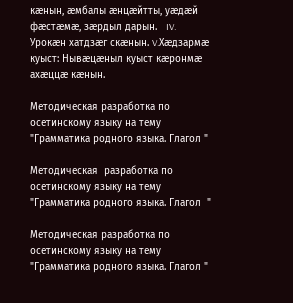кæнын, æмбалы æнцæйтты, уæдæй фæстæмæ, зæрдыл дарын.   IV. Урокæн хатдзæг скæнын. V.Хæдзармæ куыст: Нывæцæныл куыст кæронмæ ахæццæ кæнын.

Методическая разработка по осетинскому языку на тему "Грамматика родного языка. Глагол "

Методическая  разработка по осетинскому языку на тему "Грамматика родного языка. Глагол  "

Методическая разработка по осетинскому языку на тему "Грамматика родного языка. Глагол "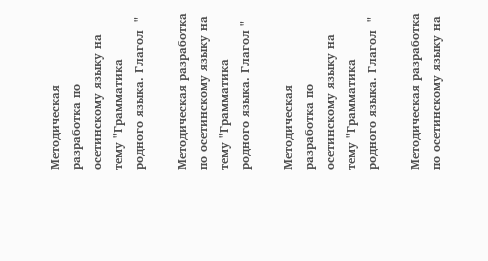Методическая  разработка по осетинскому языку на тему "Грамматика родного языка. Глагол  "

Методическая разработка по осетинскому языку на тему "Грамматика родного языка. Глагол "

Методическая  разработка по осетинскому языку на тему "Грамматика родного языка. Глагол  "

Методическая разработка по осетинскому языку на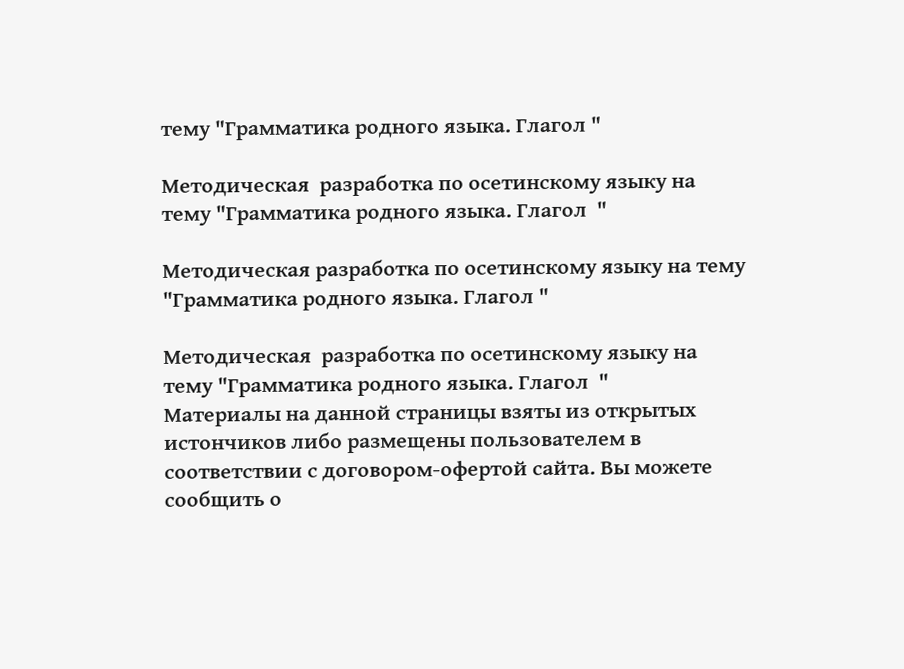тему "Грамматика родного языка. Глагол "

Методическая  разработка по осетинскому языку на тему "Грамматика родного языка. Глагол  "

Методическая разработка по осетинскому языку на тему "Грамматика родного языка. Глагол "

Методическая  разработка по осетинскому языку на тему "Грамматика родного языка. Глагол  "
Материалы на данной страницы взяты из открытых истончиков либо размещены пользователем в соответствии с договором-офертой сайта. Вы можете сообщить о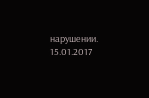нарушении.
15.01.2017